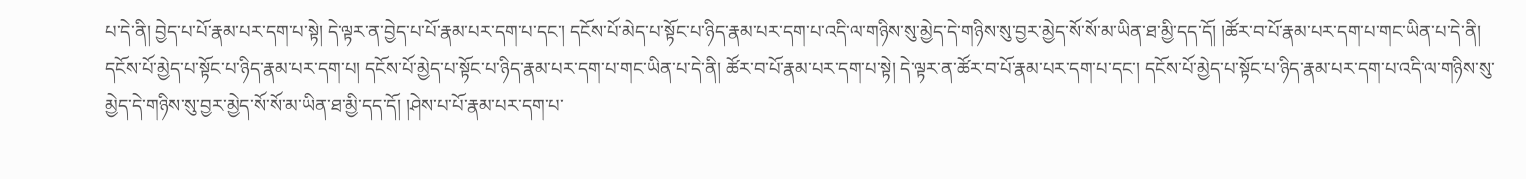པ་དེ་ནི། བྱེད་པ་པོ་རྣམ་པར་དག་པ་སྟེ། དེ་ལྟར་ན་བྱེད་པ་པོ་རྣམ་པར་དག་པ་དང་། དངོས་པོ་མེད་པ་སྟོང་པ་ཉིད་རྣམ་པར་དག་པ་འདི་ལ་གཉིས་སུ་མྱེད་དེ་གཉིས་སུ་བྱར་མྱེད་སོ་སོ་མ་ཡིན་ཐ་མྱི་དད་དོ། །ཚོར་བ་པོ་རྣམ་པར་དག་པ་གང་ཡིན་པ་དེ་ནི། དངོས་པོ་མྱེད་པ་སྟོང་པ་ཉིད་རྣམ་པར་དག་པ། དངོས་པོ་མྱེད་པ་སྟོང་པ་ཉིད་རྣམ་པར་དག་པ་གང་ཡིན་པ་དེ་ནི། ཚོར་བ་པོ་རྣམ་པར་དག་པ་སྟེ། དེ་ལྟར་ན་ཚོར་བ་པོ་རྣམ་པར་དག་པ་དང་། དངོས་པོ་མྱེད་པ་སྟོང་པ་ཉིད་རྣམ་པར་དག་པ་འདི་ལ་གཉིས་སུ་མྱེད་དེ་གཉིས་སུ་བྱར་མྱེད་སོ་སོ་མ་ཡིན་ཐ་མྱི་དད་དོ། །ཤེས་པ་པོ་རྣམ་པར་དག་པ་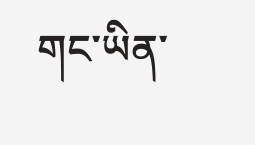གང་ཡིན་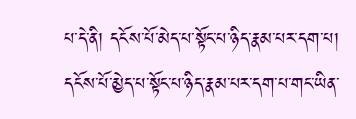པ་དེ་ནི། དངོས་པོ་མེད་པ་སྟོང་པ་ཉིད་རྣམ་པར་དག་པ། དངོས་པོ་མྱེད་པ་སྟོང་པ་ཉིད་རྣམ་པར་དག་པ་གང་ཡིན་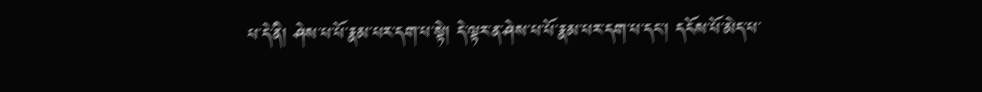པ་དེ་ནི། ཤེས་པ་པོ་རྣམ་པར་དག་པ་སྟེ། དེ་ལྟར་ན་ཤེས་པ་པོ་རྣམ་པར་དག་པ་དང་། དངོས་པོ་མེད་པ་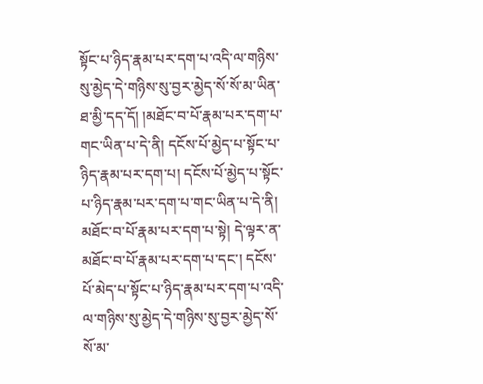སྟོང་པ་ཉིད་རྣམ་པར་དག་པ་འདི་ལ་གཉིས་སུ་མྱེད་དེ་གཉིས་སུ་བྱར་མྱེད་སོ་སོ་མ་ཡིན་ཐ་མྱི་དད་དོ། །མཐོང་བ་པོ་རྣམ་པར་དག་པ་གང་ཡིན་པ་དེ་ནི། དངོས་པོ་མྱེད་པ་སྟོང་པ་ཉིད་རྣམ་པར་དག་པ། དངོས་པོ་མྱེད་པ་སྟོང་པ་ཉིད་རྣམ་པར་དག་པ་གང་ཡིན་པ་དེ་ནི། མཐོང་བ་པོ་རྣམ་པར་དག་པ་སྟེ། དེ་ལྟར་ན་མཐོང་བ་པོ་རྣམ་པར་དག་པ་དང་། དངོས་པོ་མེད་པ་སྟོང་པ་ཉིད་རྣམ་པར་དག་པ་འདི་ལ་གཉིས་སུ་མྱེད་དེ་གཉིས་སུ་བྱར་མྱེད་སོ་སོ་མ་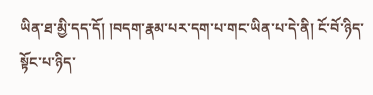ཡིན་ཐ་མྱི་དད་དོ། །བདག་རྣམ་པར་དག་པ་གང་ཡིན་པ་དེ་ནི། ངོ་བོ་ཉིད་སྟོང་པ་ཉིད་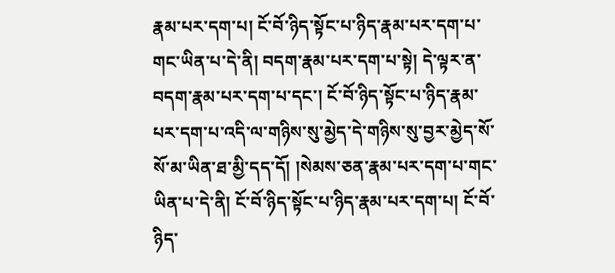རྣམ་པར་དག་པ། ངོ་བོ་ཉིད་སྟོང་པ་ཉིད་རྣམ་པར་དག་པ་གང་ཡིན་པ་དེ་ནི། བདག་རྣམ་པར་དག་པ་སྟེ། དེ་ལྟར་ན་བདག་རྣམ་པར་དག་པ་དང་། ངོ་བོ་ཉིད་སྟོང་པ་ཉིད་རྣམ་པར་དག་པ་འདི་ལ་གཉིས་སུ་མྱེད་དེ་གཉིས་སུ་བྱར་མྱེད་སོ་སོ་མ་ཡིན་ཐ་མྱི་དད་དོ། །སེམས་ཅན་རྣམ་པར་དག་པ་གང་ཡིན་པ་དེ་ནི། ངོ་བོ་ཉིད་སྟོང་པ་ཉིད་རྣམ་པར་དག་པ། ངོ་བོ་ཉིད་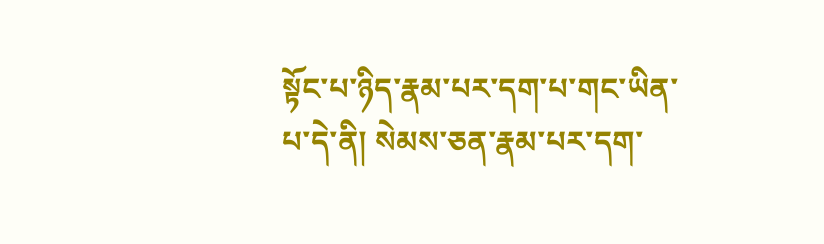སྟོང་པ་ཉིད་རྣམ་པར་དག་པ་གང་ཡིན་པ་དེ་ནི། སེམས་ཅན་རྣམ་པར་དག་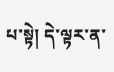པ་སྟེ། དེ་ལྟར་ན་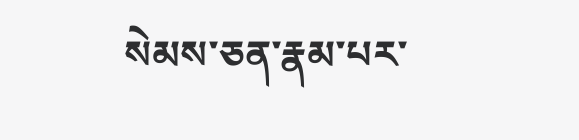སེམས་ཅན་རྣམ་པར་